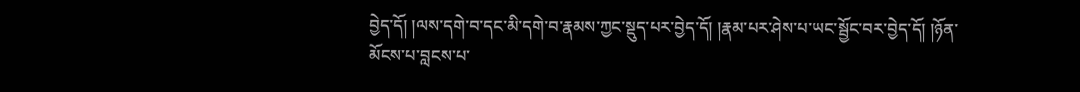བྱེད་དོ། །ལས་དགེ་བ་དང་མི་དགེ་བ་རྣམས་ཀྱང་སྡུད་པར་བྱེད་དོ། །རྣམ་པར་ཤེས་པ་ཡང་སྦྱོང་བར་བྱེད་དོ། །ཉོན་མོངས་པ་བླངས་པ་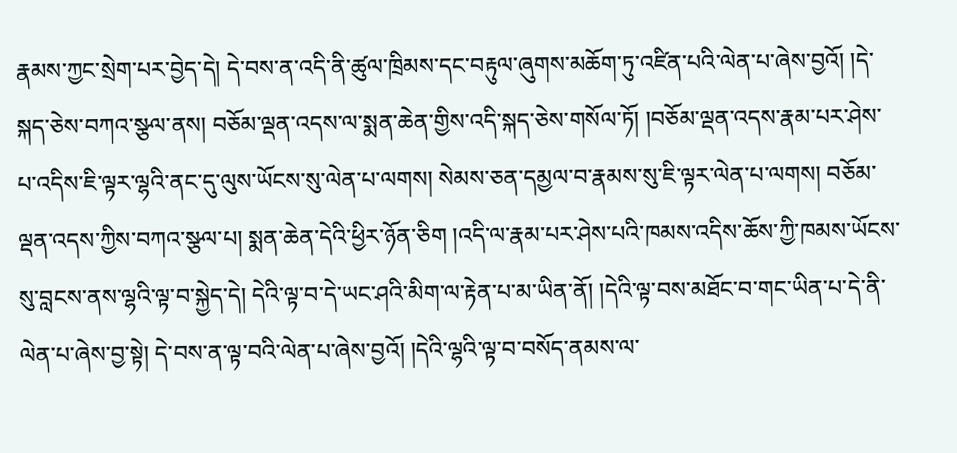རྣམས་ཀྱང་སྲེག་པར་བྱེད་དེ། དེ་བས་ན་འདི་ནི་ཚུལ་ཁྲིམས་དང་བརྟུལ་ཞུགས་མཆོག་ཏུ་འཛིན་པའི་ལེན་པ་ཞེས་བྱའོ། །དེ་སྐད་ཅེས་བཀའ་སྩལ་ནས། བཅོམ་ལྡན་འདས་ལ་སྨན་ཆེན་གྱིས་འདི་སྐད་ཅེས་གསོལ་ཏོ། །བཅོམ་ལྡན་འདས་རྣམ་པར་ཤེས་པ་འདིས་ཇི་ལྟར་ལྷའི་ནང་དུ་ལུས་ཡོངས་སུ་ལེན་པ་ལགས། སེམས་ཅན་དམྱལ་བ་རྣམས་སུ་ཇི་ལྟར་ལེན་པ་ལགས། བཅོམ་ལྡན་འདས་ཀྱིས་བཀའ་སྩལ་པ། སྨན་ཆེན་དེའི་ཕྱིར་ཉོན་ཅིག །འདི་ལ་རྣམ་པར་ཤེས་པའི་ཁམས་འདིས་ཆོས་ཀྱི་ཁམས་ཡོངས་སུ་བླངས་ནས་ལྷའི་ལྟ་བ་སྐྱེད་དེ། དེའི་ལྟ་བ་དེ་ཡང་ཤའི་མིག་ལ་རྟེན་པ་མ་ཡིན་ནོ། །དེའི་ལྟ་བས་མཐོང་བ་གང་ཡིན་པ་དེ་ནི་ལེན་པ་ཞེས་བྱ་སྟེ། དེ་བས་ན་ལྟ་བའི་ལེན་པ་ཞེས་བྱའོ། །དེའི་ལྷའི་ལྟ་བ་བསོད་ནམས་ལ་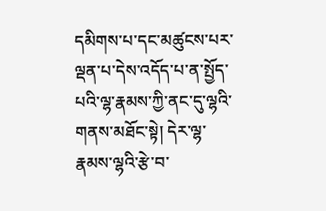དམིགས་པ་དང་མཚུངས་པར་ལྡན་པ་དེས་འདོད་པ་ན་སྤྱོད་པའི་ལྷ་རྣམས་ཀྱི་ནང་དུ་ལྷའི་གནས་མཐོང་སྟེ། དེར་ལྷ་རྣམས་ལྷའི་རྩེ་བ་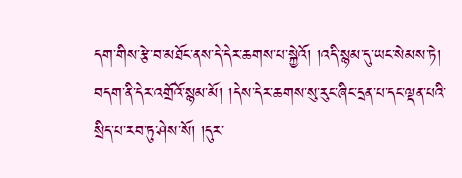དག་གིས་རྩེ་བ་མཐོང་ནས་དེ་དེར་ཆགས་པ་སྐྱེའོ། །འདི་སྙམ་དུ་ཡང་སེམས་ཏེ། བདག་ནི་དེར་འགྲོའོ་སྙམ་མོ། །དེས་དེར་ཆགས་སུ་རུང་ཞིང་དྲན་པ་དང་ལྡན་པའི་སྲིད་པ་རབ་ཏུ་ཤེས་སོ། །དུར་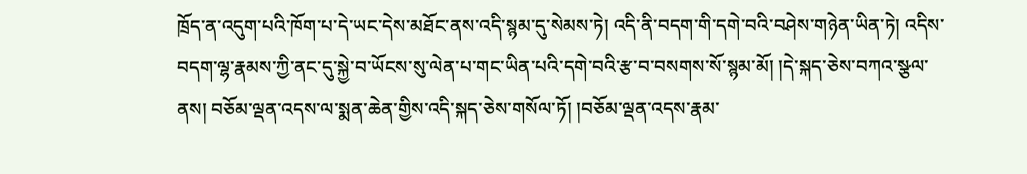ཁྲོད་ན་འདུག་པའི་ཁོག་པ་དེ་ཡང་དེས་མཐོང་ནས་འདི་སྙམ་དུ་སེམས་ཏེ། འདི་ནི་བདག་གི་དགེ་བའི་བཤེས་གཉེན་ཡིན་ཏེ། འདིས་བདག་ལྷ་རྣམས་ཀྱི་ནང་དུ་སྐྱེ་བ་ཡོངས་སུ་ལེན་པ་གང་ཡིན་པའི་དགེ་བའི་རྩ་བ་བསགས་སོ་སྙམ་མོ། །དེ་སྐད་ཅེས་བཀའ་སྩལ་ནས། བཅོམ་ལྡན་འདས་ལ་སྨན་ཆེན་གྱིས་འདི་སྐད་ཅེས་གསོལ་ཏོ། །བཅོམ་ལྡན་འདས་རྣམ་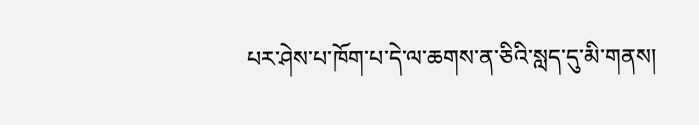པར་ཤེས་པ་ཁོག་པ་དེ་ལ་ཆགས་ན་ཅིའི་སླད་དུ་མི་གནས།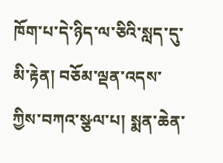ཁོག་པ་དེ་ཉིད་ལ་ཅིའི་སླད་དུ་མི་རྟེན། བཅོམ་ལྡན་འདས་ཀྱིས་བཀའ་སྩལ་པ། སྨན་ཆེན་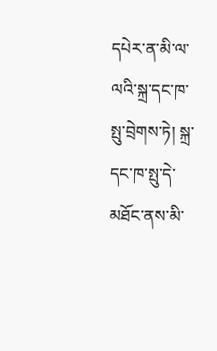དཔེར་ན་མི་ལ་ལའི་སྐྲ་དང་ཁ་སྤུ་བྲེགས་ཏེ། སྐྲ་དང་ཁ་སྤུ་དེ་མཐོང་ནས་མི་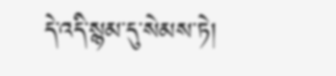དེ་འདི་སྙམ་དུ་སེམས་ཏེ།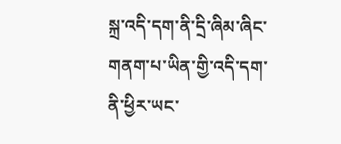སྐྲ་འདི་དག་ནི་དྲི་ཞིམ་ཞིང་གནག་པ་ཡིན་གྱི་འདི་དག་ནི་ཕྱིར་ཡང་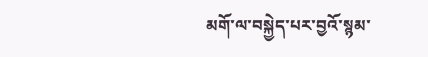མགོ་ལ་བསྐྱེད་པར་བྱའོ་སྙམ་